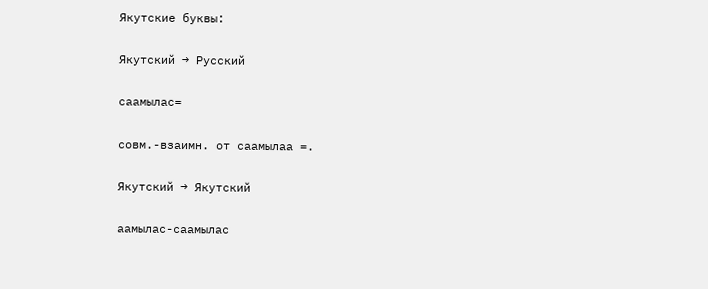Якутские буквы:

Якутский → Русский

саамылас=

совм.-взаимн. от саамылаа =.

Якутский → Якутский

аамылас-саамылас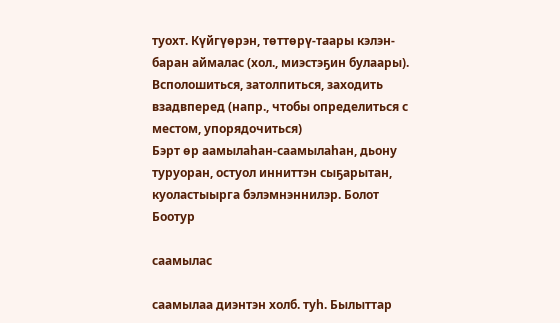туохт. Күйгүөрэн, төттөрү-таары кэлэн-баран аймалас (хол., миэстэҕин булаары). Всполошиться, затолпиться, заходить взадвперед (напр., чтобы определиться с местом, упорядочиться)
Бэрт өр аамылаһан-саамылаһан, дьону туруоран, остуол инниттэн сыҕарытан, куоластыырга бэлэмнэннилэр. Болот Боотур

саамылас

саамылаа диэнтэн холб. туһ. Былыттар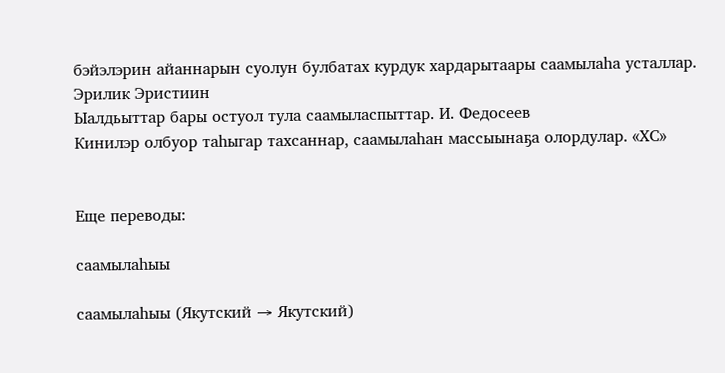бэйэлэрин айаннарын суолун булбатах курдук хардарытаары саамылаһа усталлар. Эрилик Эристиин
Ыалдьыттар бары остуол тула саамыласпыттар. И. Федосеев
Кинилэр олбуор таһыгар тахсаннар, саамылаһан массыынаҕа олордулар. «ХС»


Еще переводы:

саамылаһыы

саамылаһыы (Якутский → Якутский)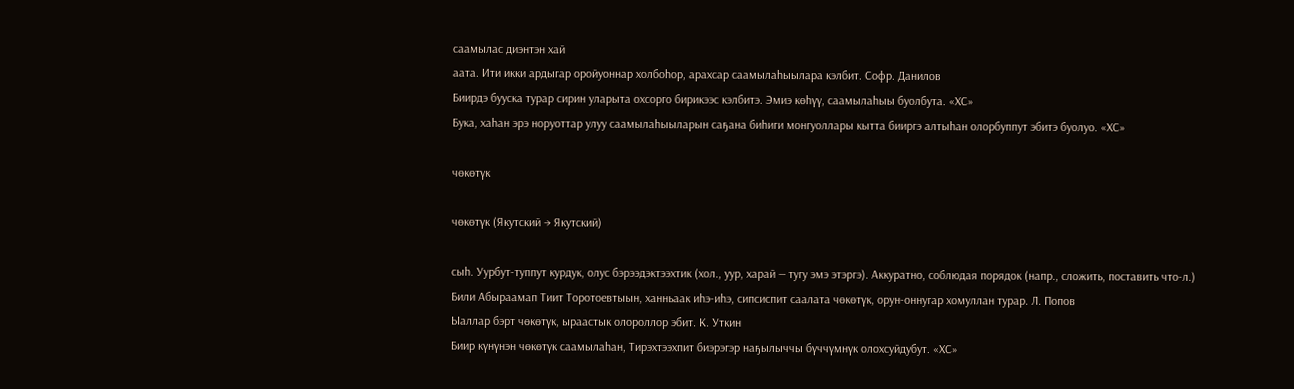саамылас диэнтэн хай
аата. Ити икки ардыгар оройуоннар холбоһор, арахсар саамылаһыылара кэлбит. Софр. Данилов
Биирдэ бууска турар сирин уларыта охсорго бирикээс кэлбитэ. Эмиэ көһүү, саамылаһыы буолбута. «ХС»
Бука, хаһан эрэ норуоттар улуу саамылаһыыларын саҕана биһиги монгуоллары кытта бииргэ алтыһан олорбуппут эбитэ буолуо. «ХС»

чөкөтүк

чөкөтүк (Якутский → Якутский)

сыһ. Уурбут-туппут курдук, олус бэрээдэктээхтик (хол., уур, харай — тугу эмэ этэргэ). Аккуратно, соблюдая порядок (напр., сложить, поставить что-л.)
Били Абыраамап Тиит Торотоевтыын, ханньаак иһэ-иһэ, сипсиспит саалата чөкөтүк, орун-оннугар хомуллан турар. Л. Попов
Ыаллар бэрт чөкөтүк, ыраастык олороллор эбит. К. Уткин
Биир күнүнэн чөкөтүк саамылаһан, Тирэхтээхпит биэрэгэр наҕылыччы бүччүмнүк олохсуйдубут. «ХС»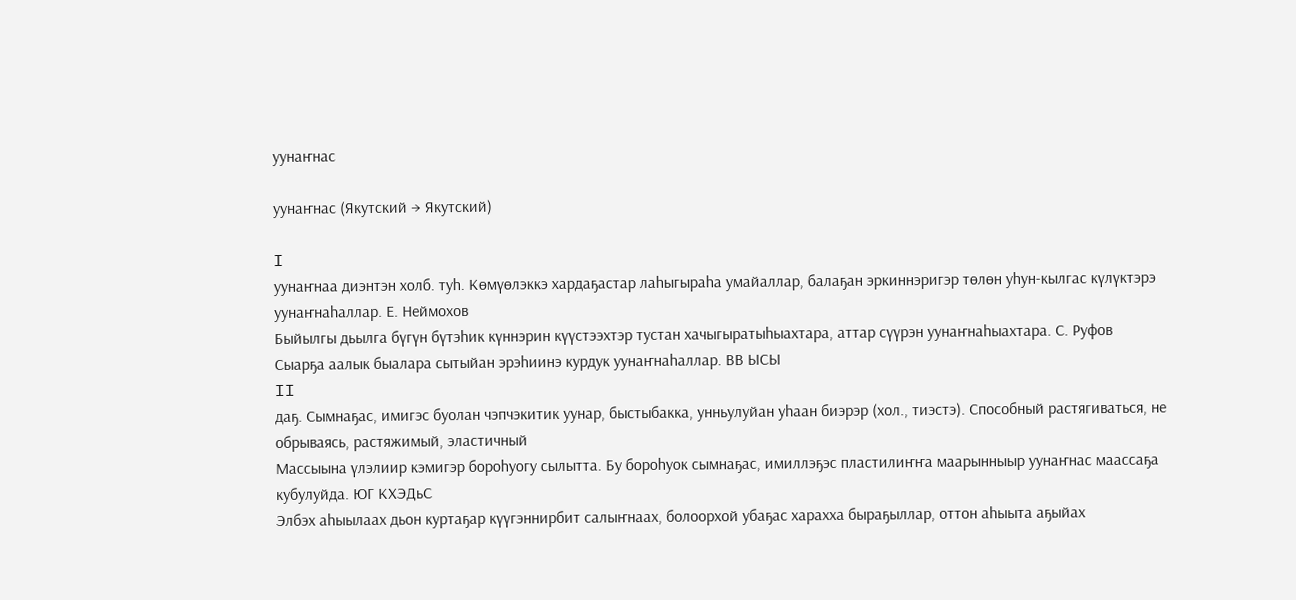уунаҥнас

уунаҥнас (Якутский → Якутский)

I
уунаҥнаа диэнтэн холб. туһ. Көмүөлэккэ хардаҕастар лаһыгыраһа умайаллар, балаҕан эркиннэригэр төлөн уһун-кылгас күлүктэрэ уунаҥнаһаллар. Е. Неймохов
Быйылгы дьылга бүгүн бүтэһик күннэрин күүстээхтэр тустан хачыгыратыһыахтара, аттар сүүрэн уунаҥнаһыахтара. С. Руфов
Сыарҕа аалык быалара сытыйан эрэһиинэ курдук уунаҥнаһаллар. ВВ ЫСЫ
II
даҕ. Сымнаҕас, имигэс буолан чэпчэкитик уунар, быстыбакка, унньулуйан уһаан биэрэр (хол., тиэстэ). Способный растягиваться, не обрываясь, растяжимый, эластичный
Массыына үлэлиир кэмигэр бороһуогу сылытта. Бу бороһуок сымнаҕас, имиллэҕэс пластилиҥҥа маарынныыр уунаҥнас маассаҕа кубулуйда. ЮГ КХЭДьС
Элбэх аһыылаах дьон куртаҕар күүгэннирбит салыҥнаах, болоорхой убаҕас харахха быраҕыллар, оттон аһыыта аҕыйах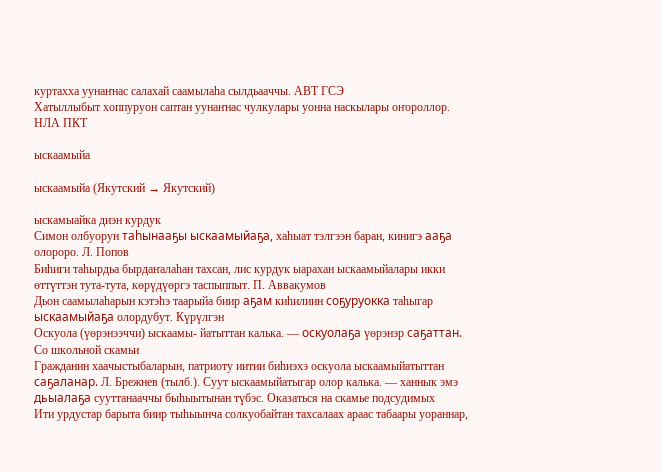куртахха уунаҥнас салахай саамылаһа сылдьааччы. АВТ ГСЭ
Хатыллыбыт хоппуруон саптан уунаҥнас чулкулары уонна наскылары оҥороллор. НЛА ПКТ

ыскаамыйа

ыскаамыйа (Якутский → Якутский)

ыскамыайка диэн курдук
Симон олбуорун таһынааҕы ыскаамыйаҕа, хаһыат тэлгээн баран, кинигэ ааҕа олороро. Л. Попов
Биһиги таһырдьа бырдаҥалаһан тахсан, лис курдук ыарахан ыскаамыйалары икки өттүттэн тута-тута, көрүдүөргэ таспыппыт. П. Аввакумов
Дьон саамылаһарын кэтэһэ таарыйа биир аҕам киһилиин соҕуруокка таһыгар ыскаамыйаҕа олордубут. Күрүлгэн
Оскуола (үөрэнээччи) ыскаамы- йатыттан калька. — оскуолаҕа үөрэнэр саҕаттан. Со школьной скамьи
Гражданин хаачыстыбаларын, патриоту иитии биһиэхэ оскуола ыскаамыйатыттан саҕаланар. Л. Брежнев (тылб.). Суут ыскаамыйатыгар олор калька. — ханнык эмэ дьыалаҕа сууттанааччы быһыытынан түбэс. Оказаться на скамье подсудимых
Ити урдустар барыта биир тыһыынча солкуобайтан тахсалаах араас табаары уораннар,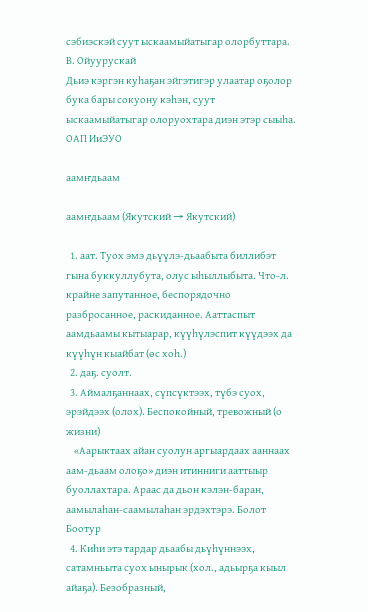сэбиэскэй суут ыскаамыйатыгар олорбуттара. В. Ойуурускай
Дьиэ кэргэн куһаҕан эйгэтигэр улаатар оҕолор бука бары сокуону кэһэн, суут ыскаамыйатыгар олоруохтара диэн этэр сыыһа. ОАП ИиЭУО

аамҥдьаам

аамҥдьаам (Якутский → Якутский)

  1. аат. Туох эмэ дьүүлэ-дьаабыта биллибэт гына буккуллубута, олус ыһыллыбыта. Что-л. крайне запутанное, беспорядочно разбросанное, раскиданное. Ааттаспыт аамдьаамы кытыарар, күүһүлэспит күүдээх да күүһүн кыайбат (өс хоһ.)
  2. даҕ. суолт.
  3. Аймалҕаннаах, сүпсүктээх, түбэ суох, эрэйдээх (олох). Беспокойный, тревожный (о жизни)
    «Аарыктаах айан суолун аргыардаах ааннаах аам-дьаам олоҕо» диэн итинниги ааттыыр буоллахтара. Араас да дьон кэлэн-баран, аамылаһан-саамылаһан эрдэхтэрэ. Болот Боотур
  4. Киһи этэ тардар дьаабы дьүһүннээх, сатамньыта суох ынырык (хол., адьырҕа кыыл айаҕа). Безобразный,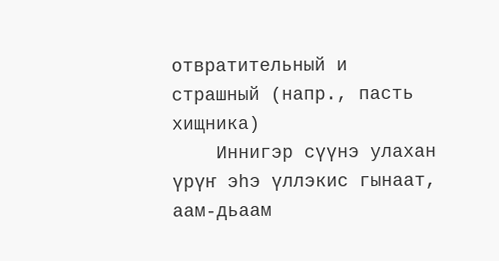отвратительный и страшный (напр., пасть хищника)
    Иннигэр сүүнэ улахан үрүҥ эһэ үллэкис гынаат, аам-дьаам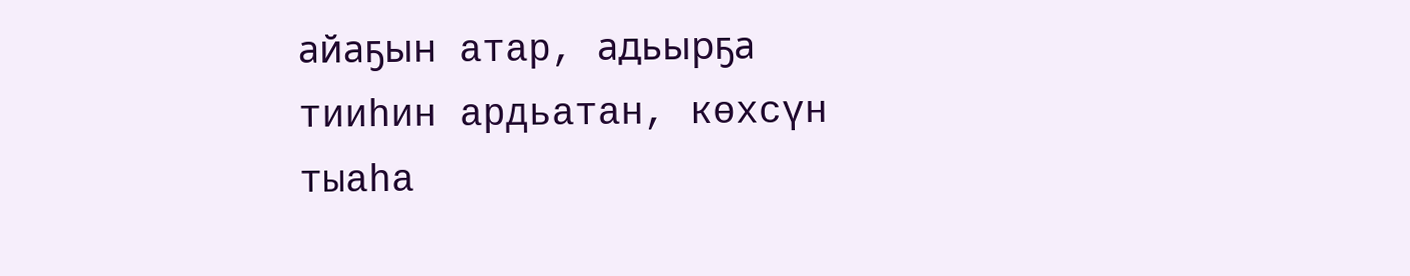айаҕын атар, адьырҕа тииһин ардьатан, көхсүн тыаһа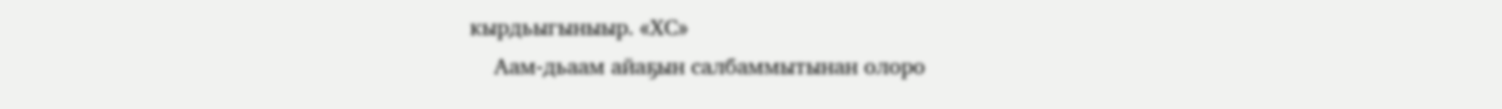кырдьыгыныыр. «ХС»
    Аам-дьаам айаҕын салбаммытынан олоро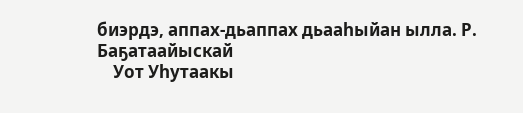биэрдэ, аппах-дьаппах дьааһыйан ылла. Р. Баҕатаайыскай
    Уот Уһутаакы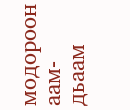модороон аам-дьаам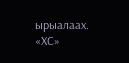ырыалаах. «ХС»